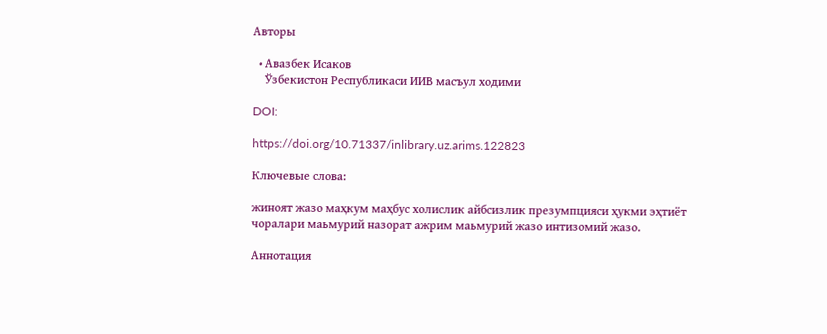Авторы

  • Авазбек Исаков
    Ўзбекистон Республикаси ИИВ масъул ходими

DOI:

https://doi.org/10.71337/inlibrary.uz.arims.122823

Ключевые слова:

жиноят жазо маҳкум маҳбус холислик айбсизлик презумпцияси ҳукми эҳтиёт чоралари маьмурий назорат ажрим маьмурий жазо интизомий жазо.

Аннотация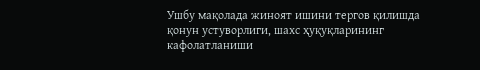Ушбу мақолада жиноят ишини тергов қилишда қонун устуворлиги, шахс ҳуқуқларининг кафолатланиши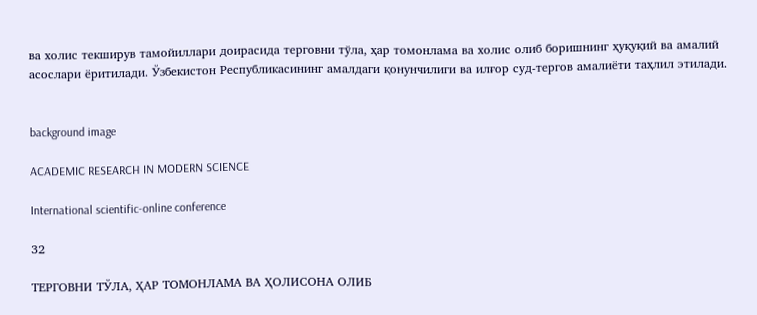ва холис текширув тамойиллари доирасида терговни тўла, ҳар томонлама ва холис олиб боришнинг ҳуқуқий ва амалий асослари ёритилади. Ўзбекистон Республикасининг амалдаги қонунчилиги ва илғор суд-тергов амалиёти таҳлил этилади.


background image

ACADEMIC RESEARCH IN MODERN SCIENCE

International scientific-online conference

32

ТЕРГОВНИ ТЎЛА, ҲАР ТОМОНЛАМА ВА ҲОЛИСОНА ОЛИБ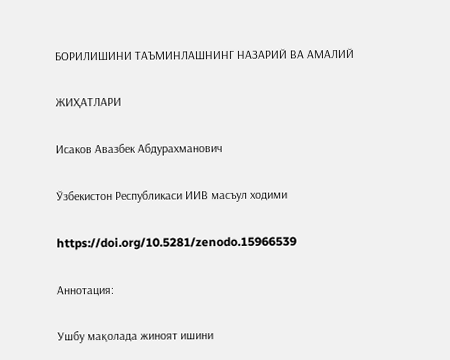БОРИЛИШИНИ ТАЪМИНЛАШНИНГ НАЗАРИЙ ВА АМАЛИЙ

ЖИҲАТЛАРИ

Исаков Авазбек Абдурахманович

Ўзбекистон Республикаси ИИВ масъул ходими

https://doi.org/10.5281/zenodo.15966539

Аннотация:

Ушбу мақолада жиноят ишини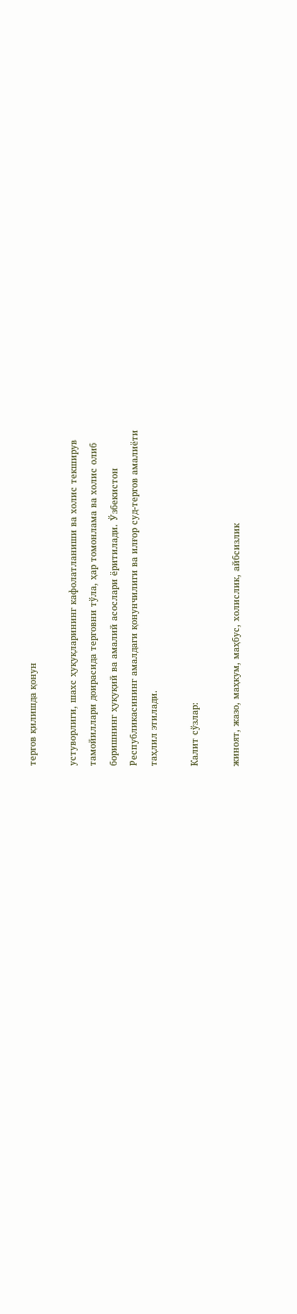тергов қилишда қонун

устуворлиги, шахс ҳуқуқларининг кафолатланиши ва холис текширув
тамойиллари доирасида терговни тўла, ҳар томонлама ва холис олиб
боришнинг ҳуқуқий ва амалий асослари ёритилади. Ўзбекистон
Республикасининг амалдаги қонунчилиги ва илғор суд-тергов амалиёти
таҳлил этилади.

Калит сўзлар:

жиноят, жазо, маҳкум, маҳбус, холислик, айбсизлик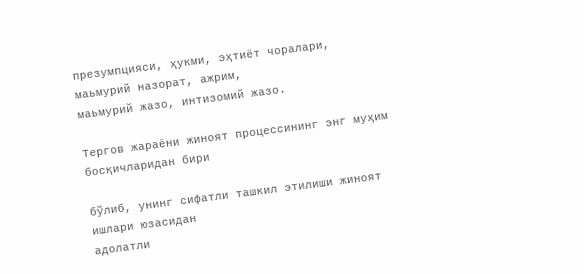презумпцияси, ҳукми, эҳтиёт чоралари, маьмурий назорат, ажрим,
маьмурий жазо, интизомий жазо.

Тергов жараёни жиноят процессининг энг муҳим босқичларидан бири

бўлиб, унинг сифатли ташкил этилиши жиноят ишлари юзасидан
адолатли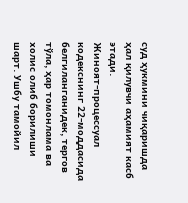суд ҳукмини чиқаришда ҳал қилувчи аҳамият касб этади.
Жиноят-процессуал кодекснинг 22-моддасида белгиланганидек, тергов
тўла, ҳар томонлама ва холис олиб борилиши шарт. Ушбу тамойил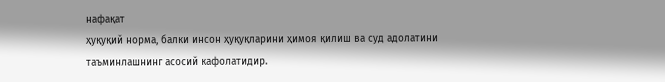нафақат
ҳуқуқий норма, балки инсон ҳуқуқларини ҳимоя қилиш ва суд адолатини
таъминлашнинг асосий кафолатидир.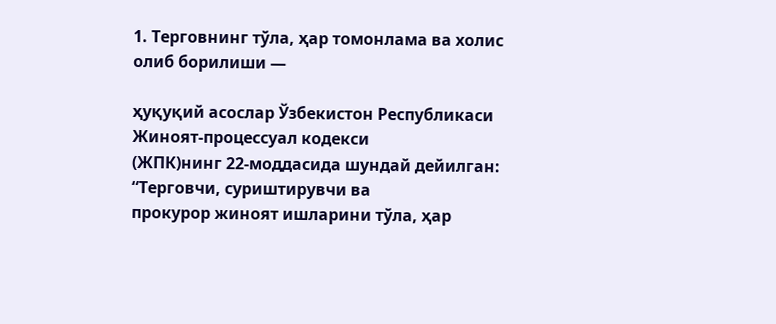1. Терговнинг тўла, ҳар томонлама ва холис олиб борилиши —

ҳуқуқий асослар Ўзбекистон Республикаси Жиноят-процессуал кодекси
(ЖПК)нинг 22-моддасида шундай дейилган: “Терговчи, суриштирувчи ва
прокурор жиноят ишларини тўла, ҳар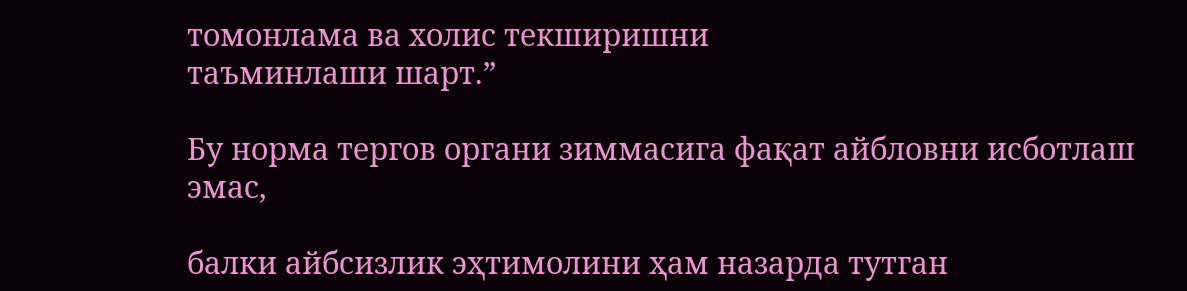томонлама ва холис текширишни
таъминлаши шарт.”

Бу норма тергов органи зиммасига фақат айбловни исботлаш эмас,

балки айбсизлик эҳтимолини ҳам назарда тутган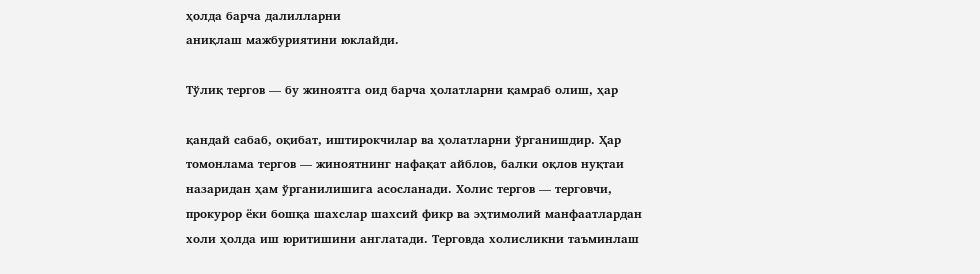ҳолда барча далилларни
аниқлаш мажбуриятини юклайди.

Тўлиқ тергов — бу жиноятга оид барча ҳолатларни қамраб олиш, ҳар

қандай сабаб, оқибат, иштирокчилар ва ҳолатларни ўрганишдир. Ҳар
томонлама тергов — жиноятнинг нафақат айблов, балки оқлов нуқтаи
назаридан ҳам ўрганилишига асосланади. Холис тергов — терговчи,
прокурор ёки бошқа шахслар шахсий фикр ва эҳтимолий манфаатлардан
холи ҳолда иш юритишини англатади. Терговда холисликни таъминлаш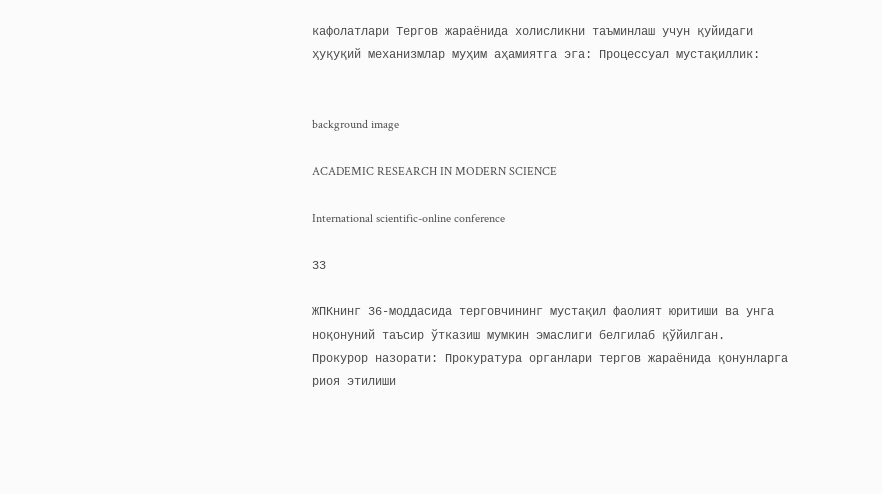кафолатлари Тергов жараёнида холисликни таъминлаш учун қуйидаги
ҳуқуқий механизмлар муҳим аҳамиятга эга: Процессуал мустақиллик:


background image

ACADEMIC RESEARCH IN MODERN SCIENCE

International scientific-online conference

33

ЖПКнинг 36-моддасида терговчининг мустақил фаолият юритиши ва унга
ноқонуний таъсир ўтказиш мумкин эмаслиги белгилаб қўйилган.
Прокурор назорати: Прокуратура органлари тергов жараёнида қонунларга
риоя этилиши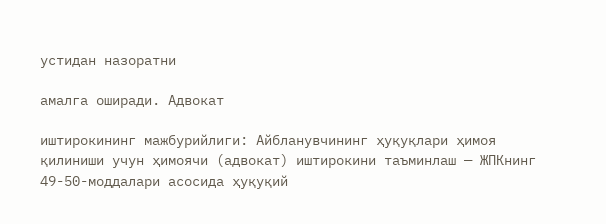устидан назоратни

амалга оширади. Адвокат

иштирокининг мажбурийлиги: Айбланувчининг ҳуқуқлари ҳимоя
қилиниши учун ҳимоячи (адвокат) иштирокини таъминлаш — ЖПКнинг
49-50-моддалари асосида ҳуқуқий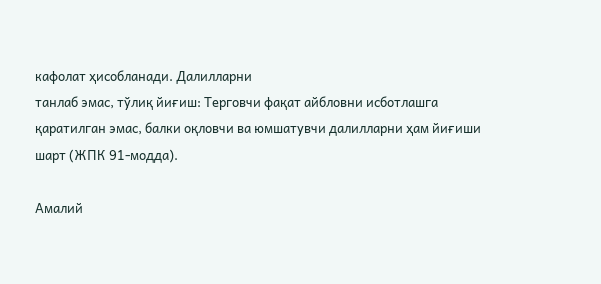кафолат ҳисобланади. Далилларни
танлаб эмас, тўлиқ йиғиш: Терговчи фақат айбловни исботлашга
қаратилган эмас, балки оқловчи ва юмшатувчи далилларни ҳам йиғиши
шарт (ЖПК 91-модда).

Амалий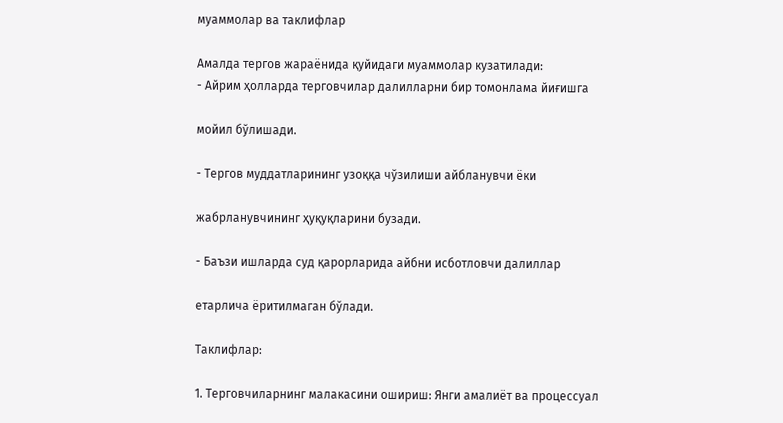муаммолар ва таклифлар

Амалда тергов жараёнида қуйидаги муаммолар кузатилади:
- Айрим ҳолларда терговчилар далилларни бир томонлама йиғишга

мойил бўлишади.

- Тергов муддатларининг узоққа чўзилиши айбланувчи ёки

жабрланувчининг ҳуқуқларини бузади.

- Баъзи ишларда суд қарорларида айбни исботловчи далиллар

етарлича ёритилмаган бўлади.

Таклифлар:

1. Терговчиларнинг малакасини ошириш: Янги амалиёт ва процессуал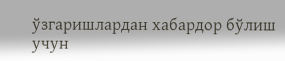ўзгаришлардан хабардор бўлиш учун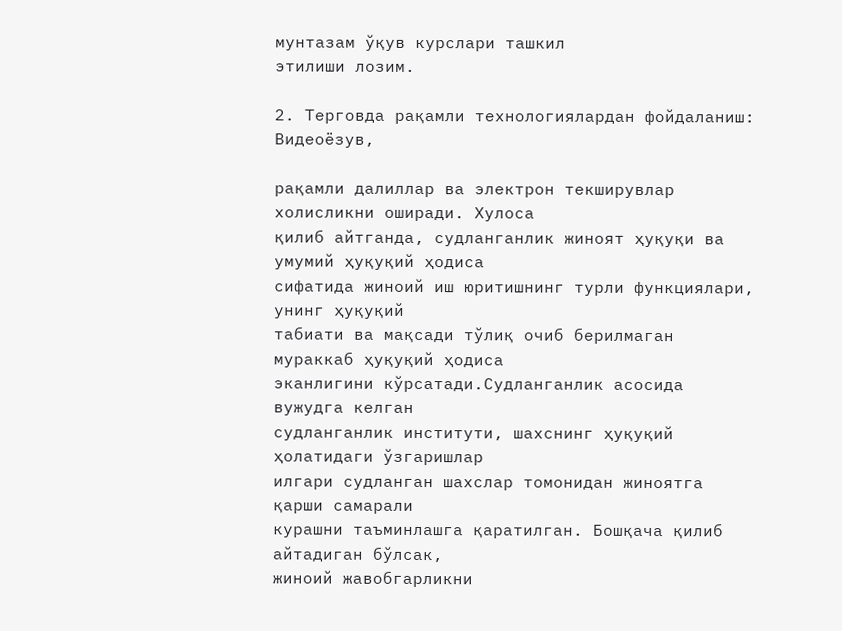мунтазам ўқув курслари ташкил
этилиши лозим.

2. Терговда рақамли технологиялардан фойдаланиш: Видеоёзув,

рақамли далиллар ва электрон текширувлар холисликни оширади. Хулоса
қилиб айтганда, судланганлик жиноят ҳуқуқи ва умумий ҳуқуқий ҳодиса
сифатида жиноий иш юритишнинг турли функциялари, унинг ҳуқуқий
табиати ва мақсади тўлиқ очиб берилмаган мураккаб ҳуқуқий ҳодиса
эканлигини кўрсатади.Судланганлик асосида вужудга келган
судланганлик институти, шахснинг ҳуқуқий ҳолатидаги ўзгаришлар
илгари судланган шахслар томонидан жиноятга қарши самарали
курашни таъминлашга қаратилган. Бошқача қилиб айтадиган бўлсак,
жиноий жавобгарликни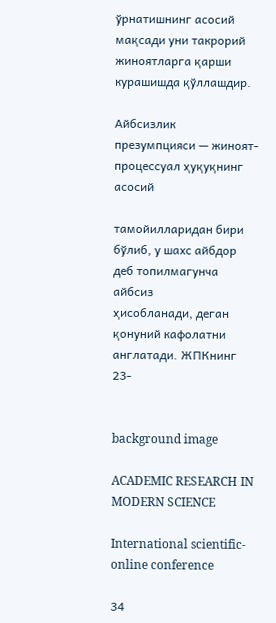ўрнатишнинг асосий мақсади уни такрорий
жиноятларга қарши курашишда қўллашдир.

Айбсизлик презумпцияси — жиноят-процессуал ҳуқуқнинг асосий

тамойилларидан бири бўлиб, у шахс айбдор деб топилмагунча айбсиз
ҳисобланади, деган қонуний кафолатни англатади. ЖПКнинг 23-


background image

ACADEMIC RESEARCH IN MODERN SCIENCE

International scientific-online conference

34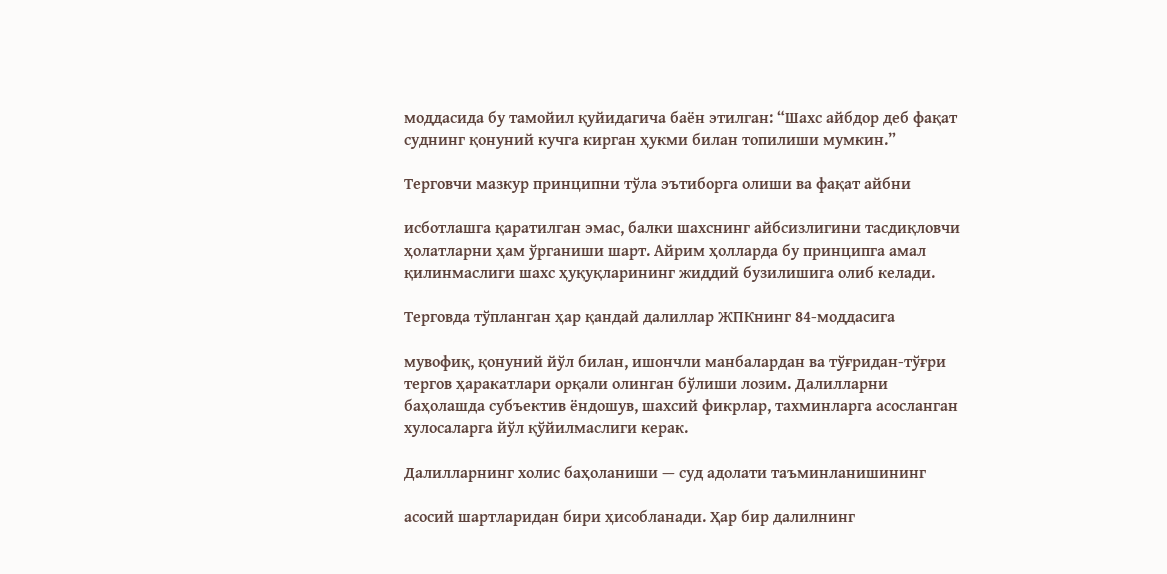моддасида бу тамойил қуйидагича баён этилган: “Шахс айбдор деб фақат
суднинг қонуний кучга кирган ҳукми билан топилиши мумкин.”

Терговчи мазкур принципни тўла эътиборга олиши ва фақат айбни

исботлашга қаратилган эмас, балки шахснинг айбсизлигини тасдиқловчи
ҳолатларни ҳам ўрганиши шарт. Айрим ҳолларда бу принципга амал
қилинмаслиги шахс ҳуқуқларининг жиддий бузилишига олиб келади.

Терговда тўпланган ҳар қандай далиллар ЖПКнинг 84-моддасига

мувофиқ, қонуний йўл билан, ишончли манбалардан ва тўғридан-тўғри
тергов ҳаракатлари орқали олинган бўлиши лозим. Далилларни
баҳолашда субъектив ёндошув, шахсий фикрлар, тахминларга асосланган
хулосаларга йўл қўйилмаслиги керак.

Далилларнинг холис баҳоланиши — суд адолати таъминланишининг

асосий шартларидан бири ҳисобланади. Ҳар бир далилнинг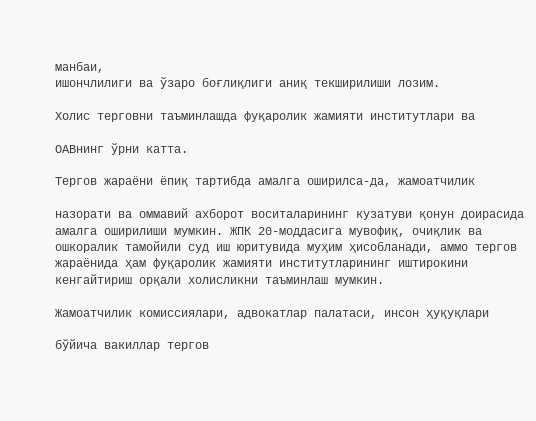манбаи,
ишончлилиги ва ўзаро боғлиқлиги аниқ текширилиши лозим.

Холис терговни таъминлашда фуқаролик жамияти институтлари ва

ОАВнинг ўрни катта.

Тергов жараёни ёпиқ тартибда амалга оширилса-да, жамоатчилик

назорати ва оммавий ахборот воситаларининг кузатуви қонун доирасида
амалга оширилиши мумкин. ЖПК 20-моддасига мувофиқ, очиқлик ва
ошкоралик тамойили суд иш юритувида муҳим ҳисобланади, аммо тергов
жараёнида ҳам фуқаролик жамияти институтларининг иштирокини
кенгайтириш орқали холисликни таъминлаш мумкин.

Жамоатчилик комиссиялари, адвокатлар палатаси, инсон ҳуқуқлари

бўйича вакиллар тергов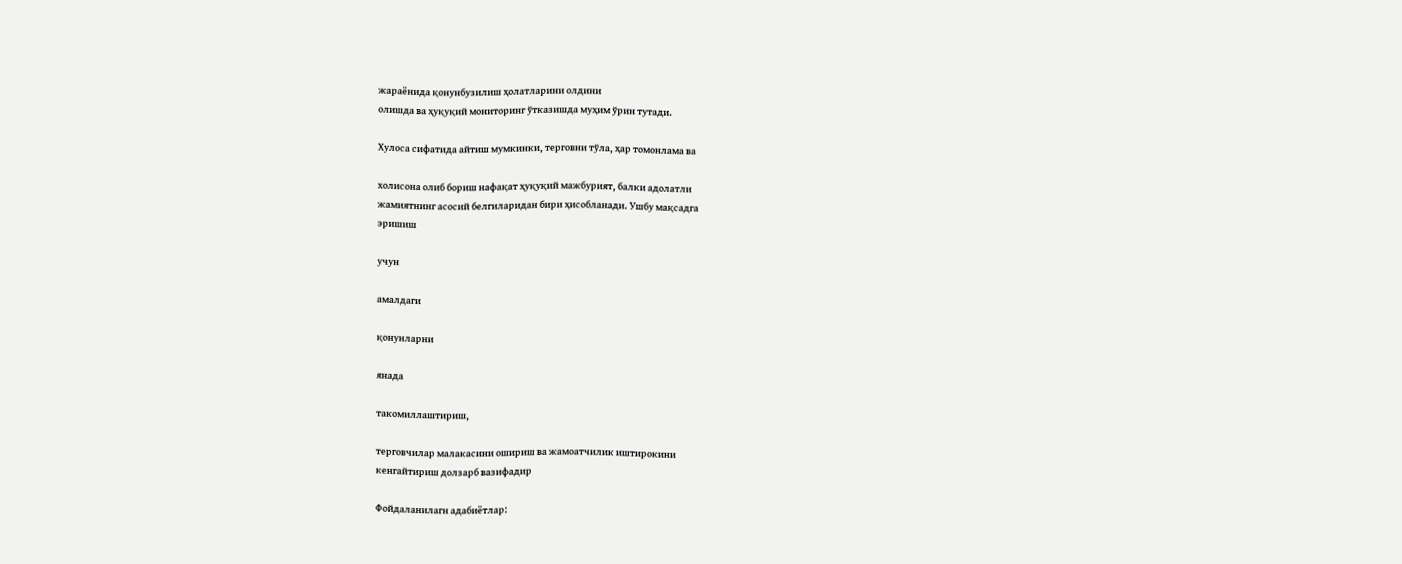жараёнида қонунбузилиш ҳолатларини олдини
олишда ва ҳуқуқий мониторинг ўтказишда муҳим ўрин тутади.

Хулоса сифатида айтиш мумкинки, терговни тўла, ҳар томонлама ва

холисона олиб бориш нафақат ҳуқуқий мажбурият, балки адолатли
жамиятнинг асосий белгиларидан бири ҳисобланади. Ушбу мақсадга
эришиш

учун

амалдаги

қонунларни

янада

такомиллаштириш,

терговчилар малакасини ошириш ва жамоатчилик иштирокини
кенгайтириш долзарб вазифадир

Фойдаланилагн адабиётлар: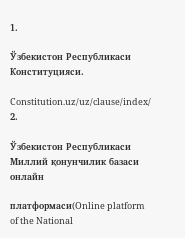1.

Ўзбекистон Республикаси Конституцияси.

Constitution.uz/uz/clause/index/
2.

Ўзбекистон Республикаси Миллий қонунчилик базаси онлайн

платформаси(Online platform of the National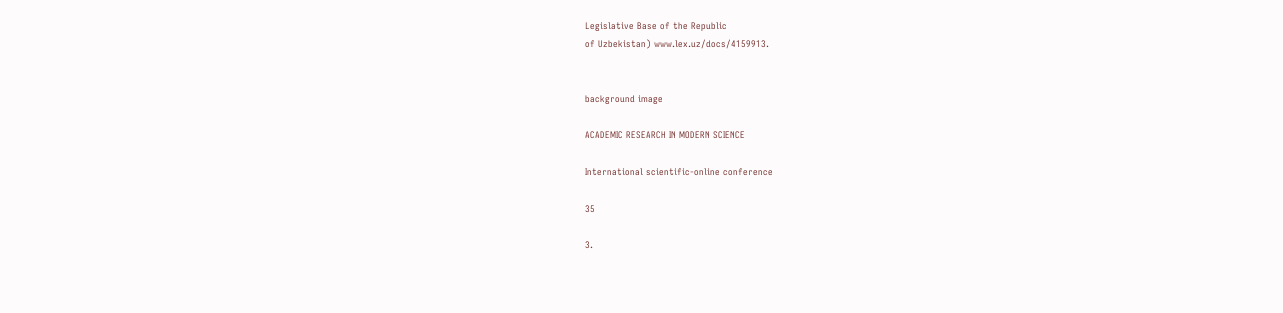Legislative Base of the Republic
of Uzbekistan) www.lex.uz/docs/4159913.


background image

ACADEMIC RESEARCH IN MODERN SCIENCE

International scientific-online conference

35

3.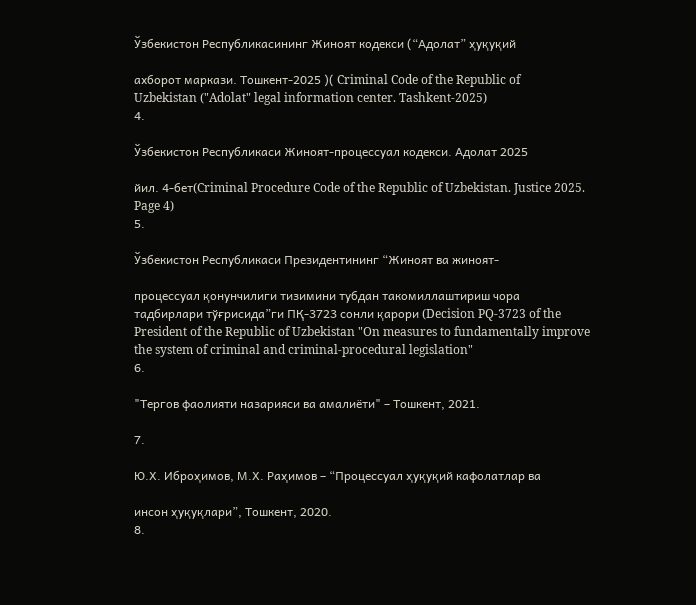Ўзбекистон Республикасининг Жиноят кодекси (“Адолат” ҳуқуқий

ахборот маркази. Тошкент-2025 )( Criminal Code of the Republic of
Uzbekistan ("Adolat" legal information center. Tashkent-2025)
4.

Ўзбекистон Республикаси Жиноят-процессуал кодекси. Адолат 2025

йил. 4-бет(Criminal Procedure Code of the Republic of Uzbekistan. Justice 2025.
Page 4)
5.

Ўзбекистон Республикаси Президентининг “Жиноят ва жиноят-

процессуал қонунчилиги тизимини тубдан такомиллаштириш чора
тадбирлари тўғрисида”ги ПҚ-3723 сонли қарори (Decision PQ-3723 of the
President of the Republic of Uzbekistan "On measures to fundamentally improve
the system of criminal and criminal-procedural legislation"
6.

"Тергов фаолияти назарияси ва амалиёти" – Тошкент, 2021.

7.

Ю.Х. Иброҳимов, М.Х. Раҳимов – “Процессуал ҳуқуқий кафолатлар ва

инсон ҳуқуқлари”, Тошкент, 2020.
8.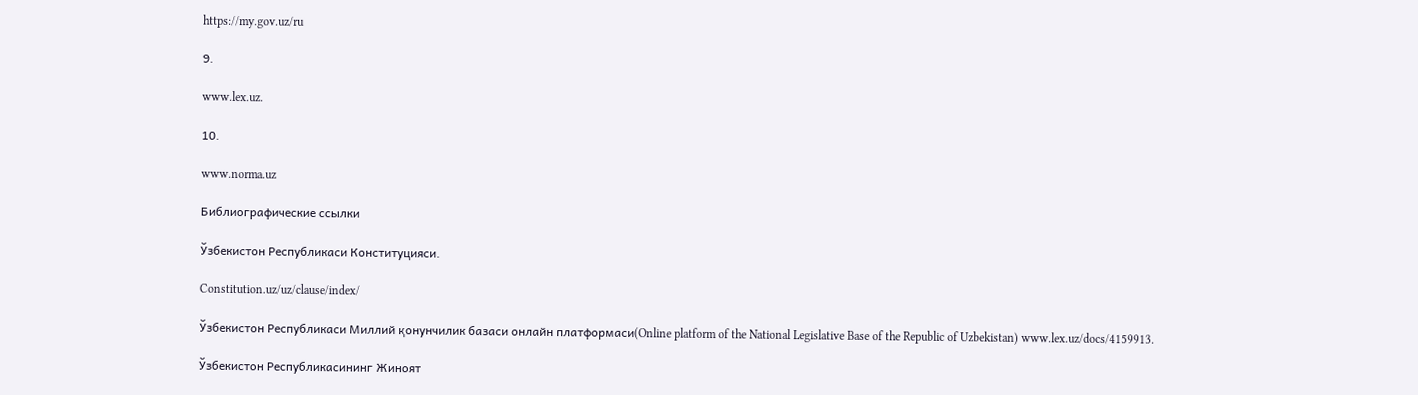https://my.gov.uz/ru

9.

www.lex.uz.

10.

www.norma.uz

Библиографические ссылки

Ўзбекистон Республикаси Конституцияси.

Constitution.uz/uz/clause/index/

Ўзбекистон Республикаси Миллий қонунчилик базаси онлайн платформаси(Online platform of the National Legislative Base of the Republic of Uzbekistan) www.lex.uz/docs/4159913.

Ўзбекистон Республикасининг Жиноят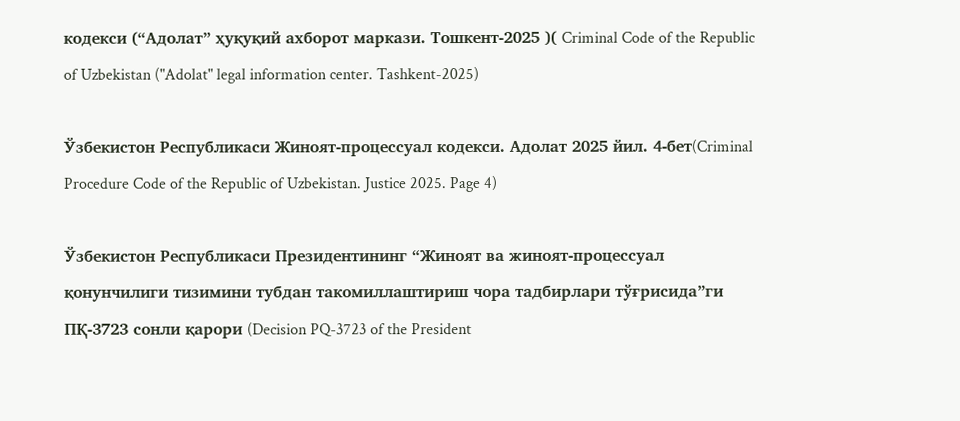кодекси (“Адолат” ҳуқуқий ахборот маркази. Тошкент-2025 )( Criminal Code of the Republic of Uzbekistan ("Adolat" legal information center. Tashkent-2025)

Ўзбекистон Республикаси Жиноят-процессуал кодекси. Адолат 2025 йил. 4-бет(Criminal Procedure Code of the Republic of Uzbekistan. Justice 2025. Page 4)

Ўзбекистон Республикаси Президентининг “Жиноят ва жиноят-процессуал қонунчилиги тизимини тубдан такомиллаштириш чора тадбирлари тўғрисида”ги ПҚ-3723 сонли қарори (Decision PQ-3723 of the President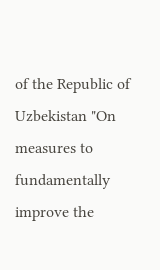of the Republic of Uzbekistan "On measures to fundamentally improve the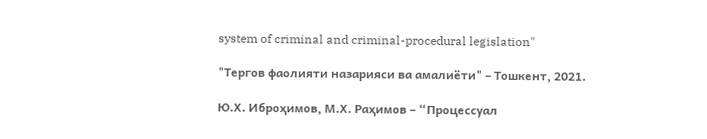system of criminal and criminal-procedural legislation"

"Тергов фаолияти назарияси ва амалиёти" – Тошкент, 2021.

Ю.Х. Иброҳимов, М.Х. Раҳимов – “Процессуал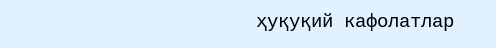ҳуқуқий кафолатлар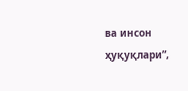ва инсон ҳуқуқлари”,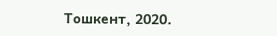Тошкент, 2020.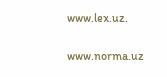www.lex.uz.

www.norma.uz